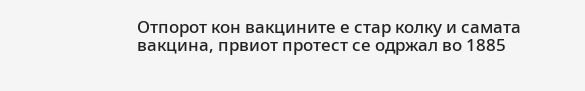Отпорот кон вакцините е стар колку и самата вакцина, првиот протест се одржал во 1885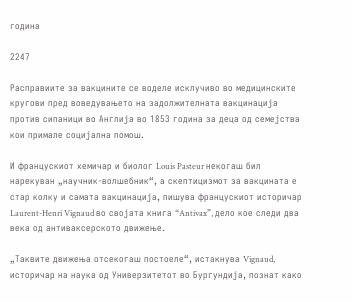година

2247

Расправиите за вакцините се воделе исклучиво во медицинските кругови пред воведувањето на задолжителната вакцинација против сипаници во Англија во 1853 година за деца од семејства кои примале социјална помош.

И францускиот хемичар и биолог Louis Pasteur некогаш бил нарекуван „научник-волшебник“, а скептицизмот за вакцината е стар колку и самата вакцинација, пишува францускиот историчар Laurent-Henri Vignaud во својата книга “Antivax”, дело кое следи два века од антиваксерското движење.

„Таквите движења отсекогаш постоеле“, истакнува Vignaud, историчар на наука од Универзитетот во Бургундија, познат како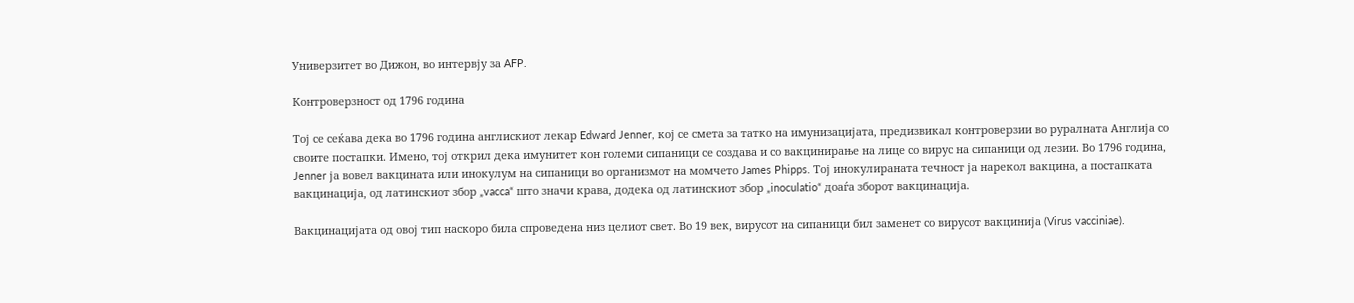Универзитет во Дижон, во интервју за AFP.

Контроверзност од 1796 година

Тој се сеќава дека во 1796 година англискиот лекар Edward Jenner, кој се смета за татко на имунизацијата, предизвикал контроверзии во руралната Англија со своите постапки. Имено, тој открил дека имунитет кон големи сипаници се создава и со вакцинирање на лице со вирус на сипаници од лезии. Во 1796 година, Jenner ја вовел вакцината или инокулум на сипаници во организмот на момчето James Phipps. Тој инокулираната течност ја нарекол вакцина, а постапката вакцинација, од латинскиот збор „vacca“ што значи крава, додека од латинскиот збор „inoculatio“ доаѓа зборот вакцинација.

Вакцинацијата од овој тип наскоро била спроведена низ целиот свет. Во 19 век, вирусот на сипаници бил заменет со вирусот вакцинија (Virus vacciniae).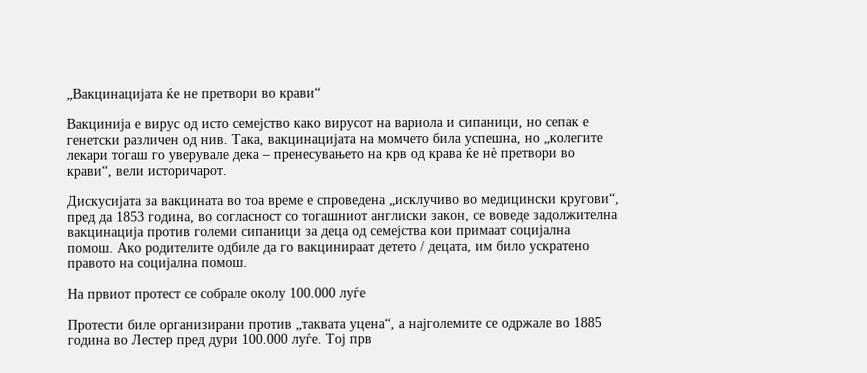„Вакцинацијата ќе не претвори во крави“

Вакцинија е вирус од исто семејство како вирусот на вариола и сипаници, но сепак е генетски различен од нив. Така, вакцинацијата на момчето била успешна, но „колегите лекари тогаш го уверувале дека – пренесувањето на крв од крава ќе нѐ претвори во крави“, вели историчарот.

Дискусијата за вакцината во тоа време е спроведена „исклучиво во медицински кругови“, пред да 1853 година, во согласност со тогашниот англиски закон, се воведе задолжителна вакцинација против големи сипаници за деца од семејства кои примаат социјална помош. Ако родителите одбиле да го вакцинираат детето / децата, им било ускратено правото на социјална помош.

На првиот протест се собрале околу 100.000 луѓе

Протести биле организирани против „таквата уцена“, а најголемите се одржале во 1885 година во Лестер пред дури 100.000 луѓе. Тој прв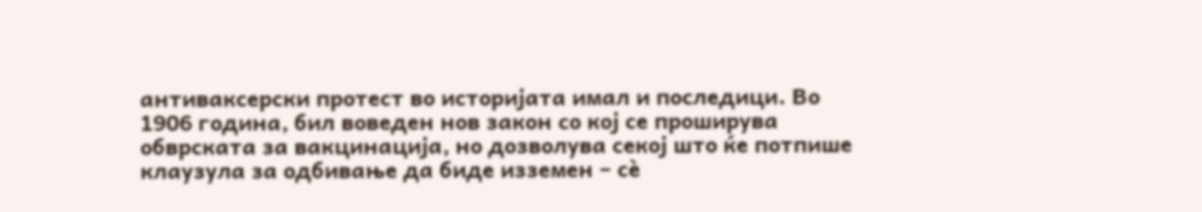антиваксерски протест во историјата имал и последици. Во 1906 година, бил воведен нов закон со кој се проширува обврската за вакцинација, но дозволува секој што ќе потпише клаузула за одбивање да биде изземен – сѐ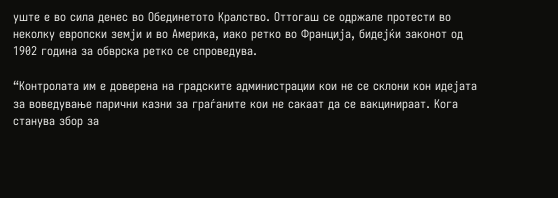уште е во сила денес во Обединетото Кралство. Оттогаш се одржале протести во неколку европски земји и во Америка, иако ретко во Франција, бидејќи законот од 1902 година за обврска ретко се спроведува.

“Контролата им е доверена на градските администрации кои не се склони кон идејата за воведување парични казни за граѓаните кои не сакаат да се вакцинираат. Кога станува збор за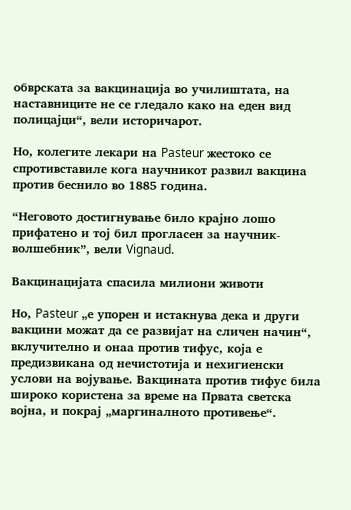обврската за вакцинација во училиштата, на наставниците не се гледало како на еден вид полицајци“, вели историчарот.

Но, колегите лекари на Pasteur жестоко се спротивставиле кога научникот развил вакцина против беснило во 1885 година.

“Неговото достигнување било крајно лошо прифатено и тој бил прогласен за научник-волшебник”, вели Vignaud.

Вакцинацијата спасила милиони животи

Но, Pasteur „е упорен и истакнува дека и други вакцини можат да се развијат на сличен начин“, вклучително и онаа против тифус, која е предизвикана од нечистотија и нехигиенски услови на војување. Вакцината против тифус била широко користена за време на Првата светска војна, и покрај „маргиналното противење“.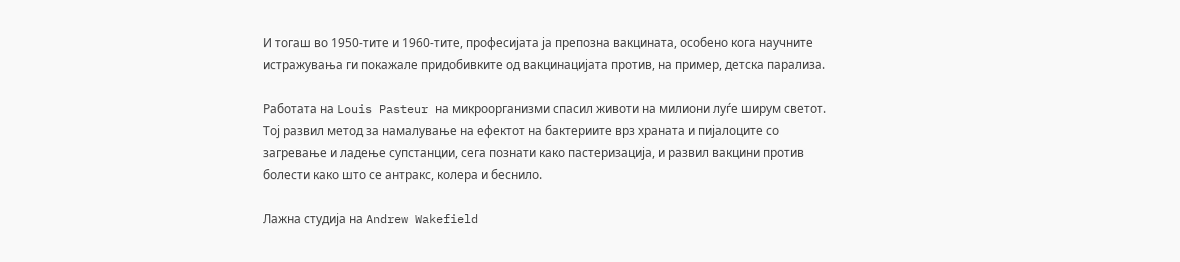И тогаш во 1950-тите и 1960-тите, професијата ја препозна вакцината, особено кога научните истражувања ги покажале придобивките од вакцинацијата против, на пример, детска парализа.

Работата на Louis Pasteur на микроорганизми спасил животи на милиони луѓе ширум светот. Тој развил метод за намалување на ефектот на бактериите врз храната и пијалоците со загревање и ладење супстанции, сега познати како пастеризација, и развил вакцини против болести како што се антракс, колера и беснило.

Лажна студија на Andrew Wakefield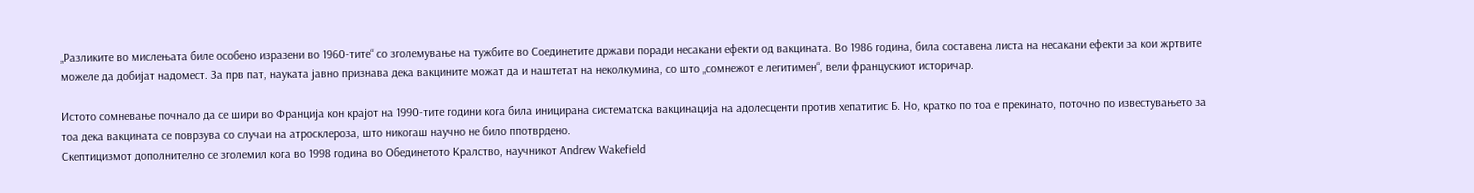„Разликите во мислењата биле особено изразени во 1960-тите“ со зголемување на тужбите во Соединетите држави поради несакани ефекти од вакцината. Во 1986 година, била составена листа на несакани ефекти за кои жртвите можеле да добијат надомест. За прв пат, науката јавно признава дека вакцините можат да и наштетат на неколкумина, со што „сомнежот е легитимен“, вели францускиот историчар.

Истото сомневање почнало да се шири во Франција кон крајот на 1990-тите години кога била иницирана систематска вакцинација на адолесценти против хепатитис Б. Но, кратко по тоа е прекинато, поточно по известувањето за тоа дека вакцината се поврзува со случаи на атросклероза, што никогаш научно не било ппотврдено.
Скептицизмот дополнително се зголемил кога во 1998 година во Обединетото Кралство, научникот Andrew Wakefield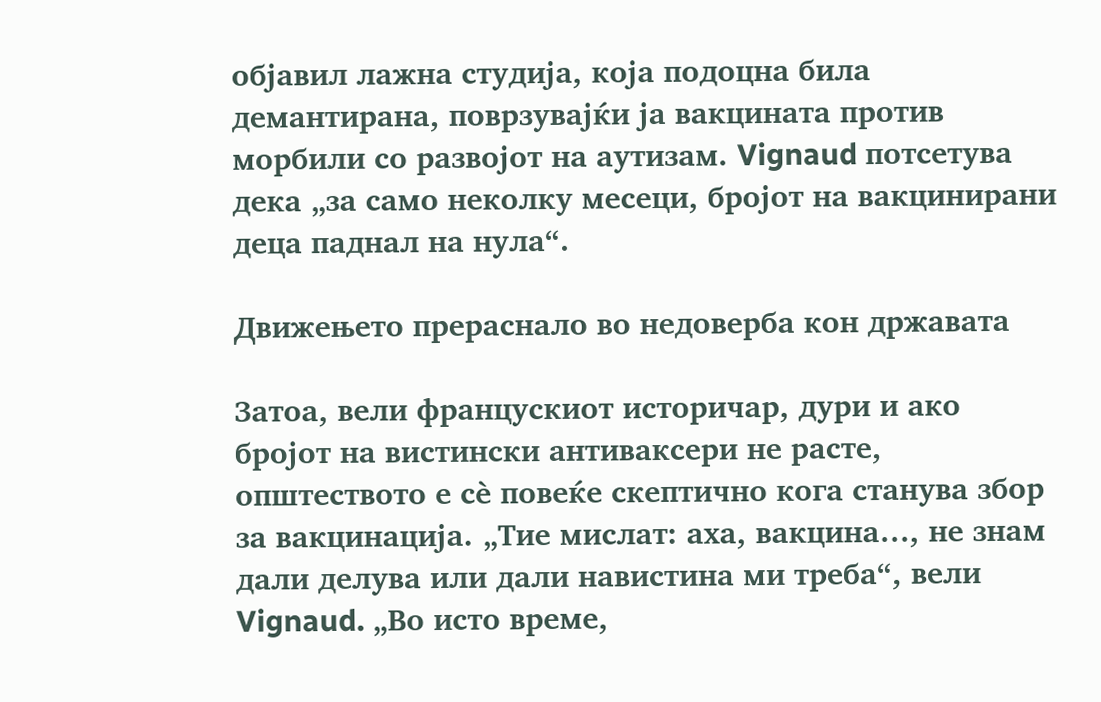објавил лажна студија, која подоцна била демантирана, поврзувајќи ја вакцината против морбили со развојот на аутизам. Vignaud потсетува дека „за само неколку месеци, бројот на вакцинирани деца паднал на нула“.

Движењето прераснало во недоверба кон државата

Затоа, вели францускиот историчар, дури и ако бројот на вистински антиваксери не расте, општеството е сѐ повеќе скептично кога станува збор за вакцинација. „Тие мислат: аха, вакцина…, не знам дали делува или дали навистина ми треба“, вели Vignaud. „Во исто време,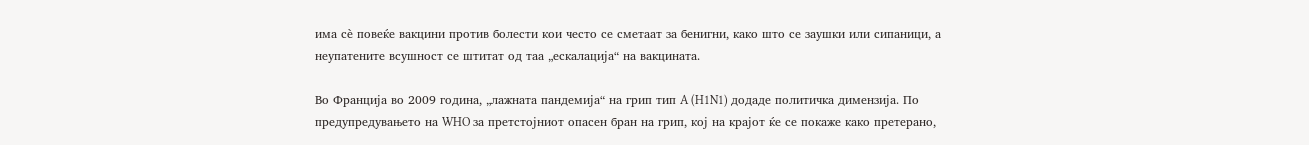има сѐ повеќе вакцини против болести кои често се сметаат за бенигни, како што се заушки или сипаници, а неупатените всушност се штитат од таа „ескалација“ на вакцината.

Во Франција во 2009 година, „лажната пандемија“ на грип тип A (H1N1) додаде политичка димензија. По предупредувањето на WHO за претстојниот опасен бран на грип, кој на крајот ќе се покаже како претерано,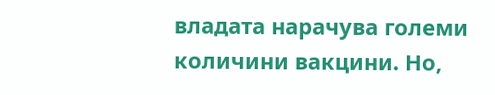владата нарачува големи количини вакцини. Но,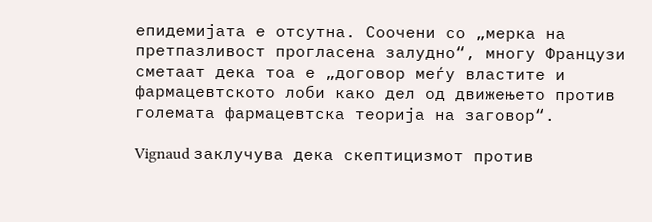епидемијата е отсутна. Соочени со „мерка на претпазливост прогласена залудно“, многу Французи сметаат дека тоа е „договор меѓу властите и фармацевтското лоби како дел од движењето против големата фармацевтска теорија на заговор“.

Vignaud заклучува дека скептицизмот против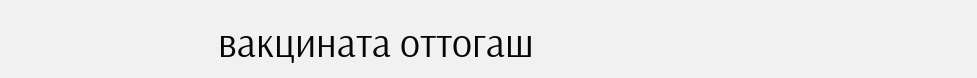вакцината оттогаш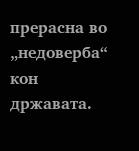прерасна во „недоверба“ кон државата.